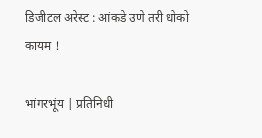डिजीटल अरेस्ट : आंकडे उणे तरी धोको कायम !

भांगरभूंय | प्रतिनिधी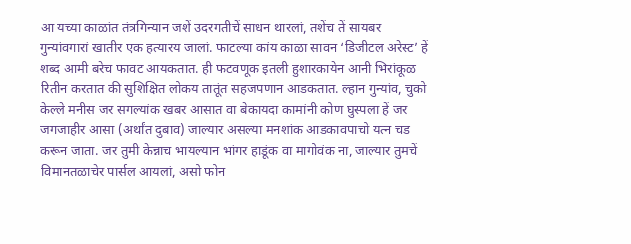आ यच्या काळांत तंत्रगिन्यान जशें उदरगतीचें साधन थारलां, तशेंच तें सायबर गुन्यांवगारां खातीर एक हत्यारय जालां. फाटल्या कांय काळा सावन ‘डिजीटल अरेस्ट’ हें शब्द आमी बरेच फावट आयकतात. ही फटवणूक इतली हुशारकायेन आनी भिरांकूळ रितीन करतात की सुशिक्षित लोकय तातूंत सहजपणान आडकतात. ल्हान गुन्यांव, चुको केल्ले मनीस जर सगल्यांक खबर आसात वा बेकायदा कामांनी कोण घुस्पला हें जर जगजाहीर आसा (अर्थांत दुबाव) जाल्यार असल्या मनशांक आडकावपाचो यत्न चड करून जाता. जर तुमी केन्नाच भायल्यान भांगर हाडूंक वा मागोवंक ना, जाल्यार तुमचें विमानतळाचेर पार्सल आयलां, असो फोन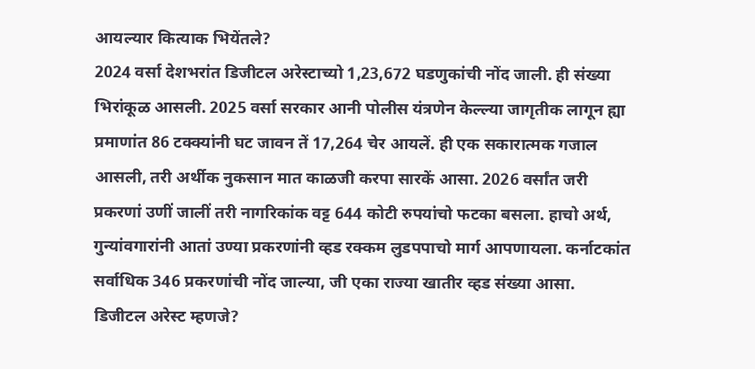आयल्यार कित्याक भियेंतले?
2024 वर्सा देशभरांत डिजीटल अरेस्टाच्यो 1,23,672 घडणुकांची नोंद जाली. ही संख्या भिरांकूळ आसली. 2025 वर्सा सरकार आनी पोलीस यंत्रणेन केल्ल्या जागृतीक लागून ह्या प्रमाणांत 86 टक्क्यांनी घट जावन तें 17,264 चेर आयलें. ही एक सकारात्मक गजाल आसली, तरी अर्थीक नुकसान मात काळजी करपा सारकें आसा. 2026 वर्सांत जरी प्रकरणां उणीं जालीं तरी नागरिकांक वट्ट 644 कोटी रुपयांचो फटका बसला. हाचो अर्थ, गुन्यांवगारांनी आतां उण्या प्रकरणांनी व्हड रक्कम लुडपपाचो मार्ग आपणायला. कर्नाटकांत सर्वाधिक 346 प्रकरणांची नोंद जाल्या, जी एका राज्या खातीर व्हड संख्या आसा.
डिजीटल अरेस्ट म्हणजे?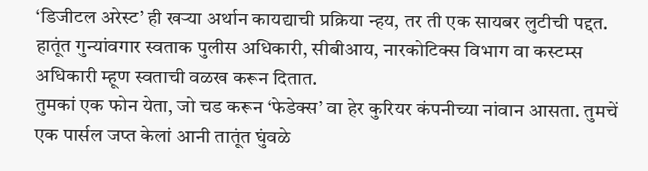‘डिजीटल अरेस्ट’ ही खऱ्या अर्थान कायद्याची प्रक्रिया न्हय, तर ती एक सायबर लुटीची पद्दत. हातूंत गुन्यांवगार स्वताक पुलीस अधिकारी, सीबीआय, नारकोटिक्स विभाग वा कस्टम्स अधिकारी म्हूण स्वताची वळख करून दितात.
तुमकां एक फोन येता, जो चड करून ‘फेडेक्स’ वा हेर कुरियर कंपनीच्या नांवान आसता. तुमचें एक पार्सल जप्त केलां आनी तातूंत घुंवळे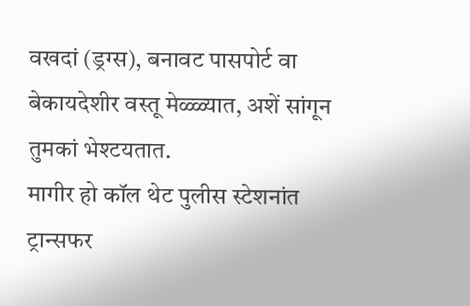वखदां (ड्रग्स), बनावट पासपोर्ट वा बेकायदेशीर वस्तू मेळ्ळ्यात, अशें सांगून तुमकां भेश्टयतात.
मागीर हो कॉल थेट पुलीस स्टेशनांत ट्रान्सफर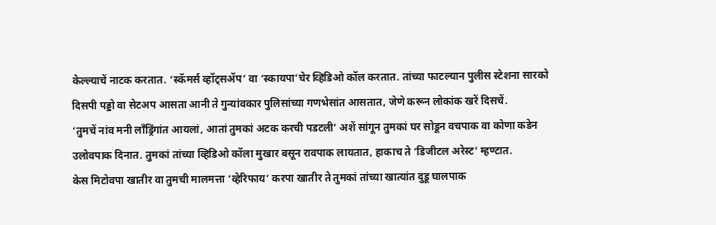केल्ल्याचें नाटक करतात. ‘स्कॅमर्स व्हॉट्सॲप’ वा ‘स्कायपा’चेर व्हिडिओ कॉल करतात. तांच्या फाटल्यान पुलीस स्टेशना सारको दिसपी पड्डो वा सेटअप आसता आनी ते गुन्यांवकार पुलिसांच्या गणभेसांत आसतात, जेणे करून लोकांक खरें दिसचें.
‘तुमचें नांव मनी लाँड्रिंगांत आयलां, आतां तुमकां अटक करची पडटली’ अशें सांगून तुमकां घर सोडून वचपाक वा कोणा कडेन उलोवपाक दिनात. तुमकां तांच्या व्हिडिओ कॉला मुखार बसून रावपाक लायतात, हाकाच ते ‘डिजीटल अरेस्ट’ म्हण्टात.
केस मिटोवपा खातीर वा तुमची मालमत्ता ‘व्हेरिफाय’ करपा खातीर ते तुमकां तांच्या खात्यांत दुडू घालपाक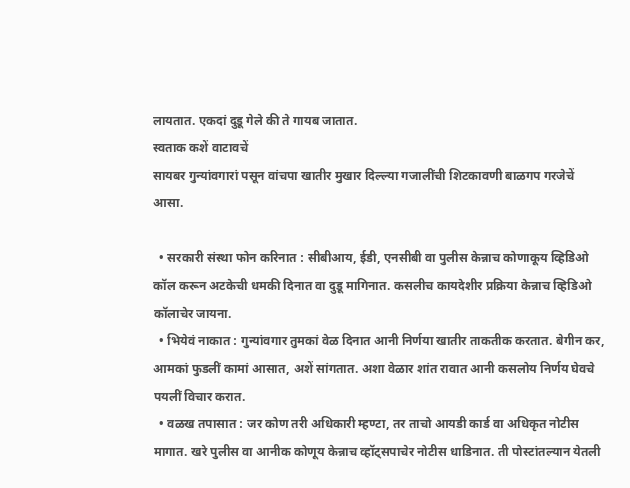लायतात. एकदां दुडू गेले की ते गायब जातात.
स्वताक कशें वाटावचें
सायबर गुन्यांवगारां पसून वांचपा खातीर मुखार दिल्ल्या गजालींची शिटकावणी बाळगप गरजेचें आसा.

  • सरकारी संस्था फोन करिनात : सीबीआय, ईडी, एनसीबी वा पुलीस केन्नाच कोणाकूय व्हिडिओ कॉल करून अटकेची धमकी दिनात वा दुडू मागिनात. कसलीच कायदेशीर प्रक्रिया केन्नाच व्हिडिओ कॉलाचेर जायना.
  • भियेवं नाकात : गुन्यांवगार तुमकां वेळ दिनात आनी निर्णया खातीर ताकतीक करतात. बेगीन कर, आमकां फुडलीं कामां आसात, अशें सांगतात. अशा वेळार शांत रावात आनी कसलोय निर्णय घेवचे पयलीं विचार करात.
  • वळख तपासात : जर कोण तरी अधिकारी म्हण्टा, तर ताचो आयडी कार्ड वा अधिकृत नोटीस मागात. खरे पुलीस वा आनीक कोणूय केन्नाच व्हॉट्सपाचेर नोटीस धाडिनात. ती पोस्टांतल्यान येतली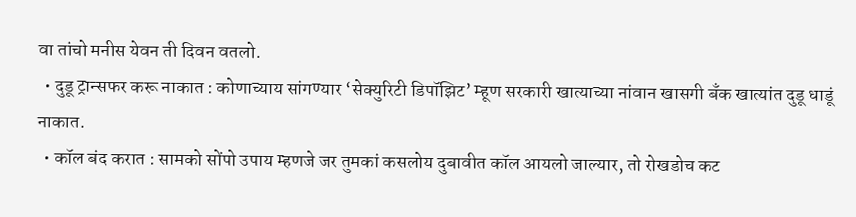वा तांचो मनीस येवन ती दिवन वतलो.
  • दुडू ट्रान्सफर करू नाकात : कोणाच्याय सांगण्यार ‘सेक्युरिटी डिपॉझिट’ म्हूण सरकारी खात्याच्या नांवान खासगी बँक खात्यांत दुडू धाडूं नाकात.
  • कॉल बंद करात : सामको सोंपो उपाय म्हणजे जर तुमकां कसलोय दुबावीत कॉल आयलो जाल्यार, तो रोखडोच कट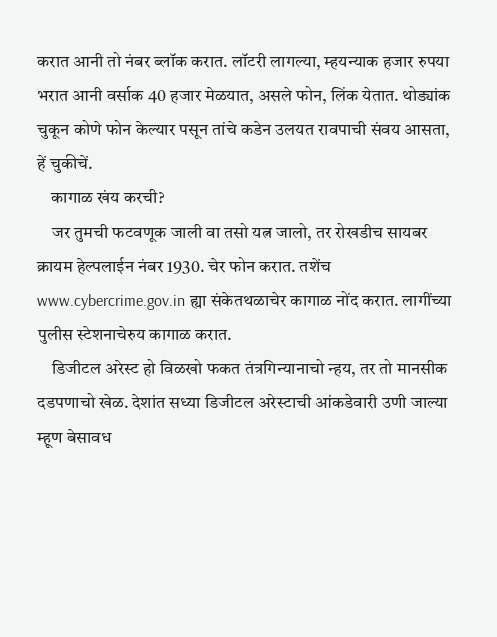करात आनी तो नंबर ब्लॉक करात. लॉटरी लागल्या, म्हयन्याक हजार रुपया भरात आनी वर्साक 40 हजार मेळयात, असले फोन, लिंक येतात. थोड्यांक चुकून कोणे फोन केल्यार पसून तांचे कडेन उलयत रावपाची संवय आसता, हें चुकीचें.
    कागाळ खंय करची?
    जर तुमची फटवणूक जाली वा तसो यत्न जालो, तर रोखडीच सायबर क्रायम हेल्पलाईन नंबर 1930. चेर फोन करात. तशेंच www.cybercrime.gov.in ह्या संकेतथळाचेर कागाळ नोंद करात. लागींच्या पुलीस स्टेशनाचेरुय कागाळ करात.
    डिजीटल अरेस्ट हो विळखो फकत तंत्रगिन्यानाचो न्हय, तर तो मानसीक दडपणाचो खेळ. देशांत सध्या डिजीटल अरेस्टाची आंकडेवारी उणी जाल्या म्हूण बेसावध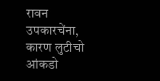रावन उपकारचेंना, कारण लुटीचो आंकडो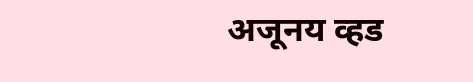अजूनय व्हड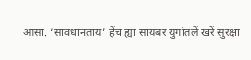आसा. ‘सावधानताय’ हेंच ह्या सायबर युगांतलें खरें सुरक्षा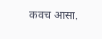कवच आसा.